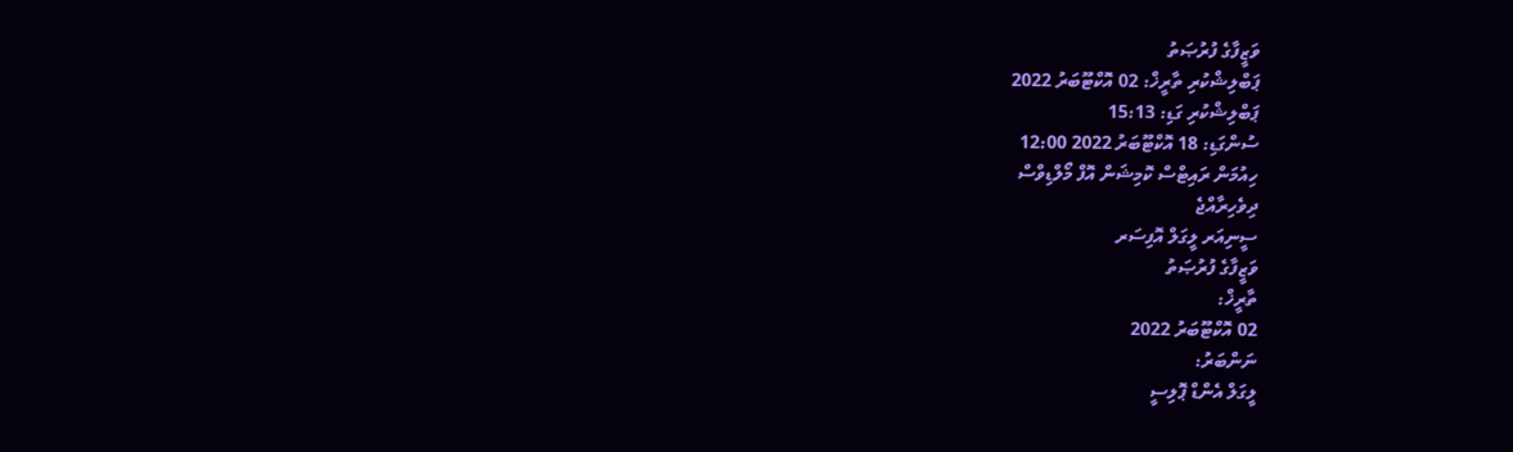ވަޒީފާގެ ފުރުޞަތު
ޕަބްލިޝްކުރި ތާރީޚް: 02 އޮކްޓޫބަރު 2022
ޕަބްލިޝްކުރި ގަޑި: 15:13
ސުންގަޑި: 18 އޮކްޓޫބަރު 2022 12:00
ހިއުމަން ރައިޓްސް ކޮމިޝަން އޮފް މޯލްޑިވްސް
ދިވެހިރާއްޖެ
ސީނިއަރ ލީގަލް އޮފިސަރ
ވަޒީފާގެ ފުރުޞަތު
ތާރީޚް:
02 އޮކްޓޫބަރު 2022
ނަންބަރު:
ލީގަލް އެންޑް ޕޮލިސީ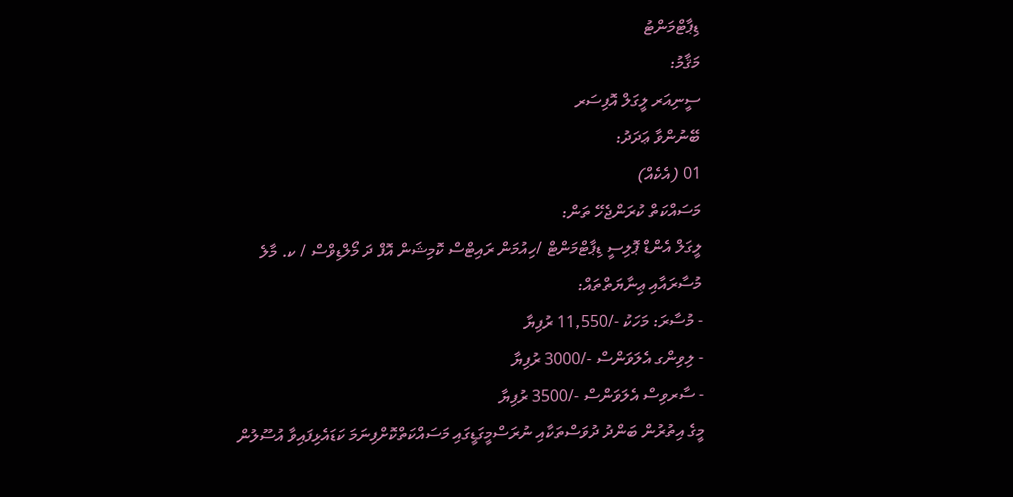ޑިޕާޓްމަންޓު
މަޤާމު:
ސީނިއަރ ލީގަލް އޮފިސަރ
ބޭނުންވާ ޢަދަދު:
01 (އެކެއް)
މަސައްކަތް ކުރަންޖެހޭ ތަން:
ލީގަލް އެންޑް ޕޮލިސީ ޑިޕާޓްމަންޓް /ހިއުމަން ރައިޓްސް ކޮމިޝަން އޮފް ދަ މޯލްޑިވްސް / ކ. މާލެ
މުސާރައާއި ޢިނާޔަތްތައް:
- މުސާރަ: މަހަކު -/11,550 ރުފިޔާ
- ލިވިންގ އެލަވަންސް -/3000 ރުފިޔާ
- ސާރވިސް އެލަވަންސް -/3500 ރުފިޔާ
މީގެ އިތުރުން ބަންދު ދުވަސްތަކާއި ނުރަސްމީގަޑީގައި މަސައްކަތްކޮށްފިނަމަ ކަޑައެޅިފައިވާ އުސޫލުން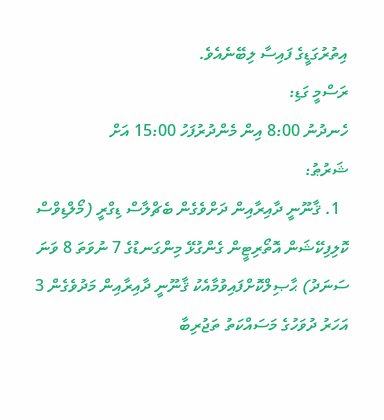އިތުރުގަޑީގެ ފައިސާ ލިބޭނެއެވެ.
ރަސްމީ ގަޑި:
ހެނދުނު 8:00 އިން މެންދުރުފަހު 15:00 އަށް
ޝަރުޠު:
  1. ޤާނޫނީ ދާއިރާއިން ދަށްވެގެން ބެޗްލާސް ޑިގްރީ (މޯލްޑިވްސް ކޮލިފިކޭޝަން އޮތޯރިޓީން ގެންގުޅޭ މިންގަނޑުގެ 7 ނުވަތަ 8 ވަނަ ސަނަދު) ޙާޞިލްކޮށްފައިވުމާއެކު ޤާނޫނީ ދާއިރާއިން މަދުވެގެން 3 އަހަރު ދުވަހުގެ މަސައްކަތު ތަޖުރިބާ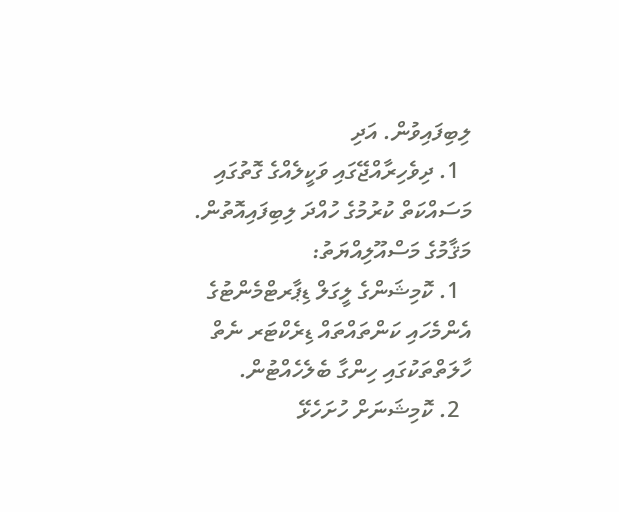ލިބިފައިވުން. އަދި
  1. ދިވެހިރާއްޖޭގައި ވަކީލެއްގެ ގޮތުގައި މަސައްކަތް ކުރުމުގެ ހުއްދަ ލިބިފައިއޮތުން.
މަޤާމުގެ މަސްއޫލިއްޔަތު:
  1. ކޮމިޝަންގެ ލީގަލް ޑިޕާރޓްމެންޓުގެ އެންމެހައި ކަންތައްތައް ޑިރެކްޓަރ ނެތް ހާލަތްތަކުގައި ހިންގާ ބެލެހެއްޓުން.
  2. ކޮމިޝަނަށް ހުށަހެޅޭ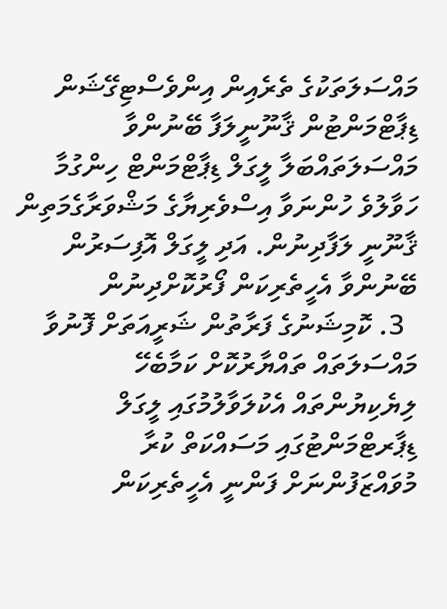މައްސަލަތަކުގެ ތެރެއިން އިންވެސްޓިގޭޝަން ޑިޕާޓްމަންޓުން ޤާނޫނީލަފާ ބޭނުންވާ މައްސަލަތައްބަލާ ލީގަލް ޑިޕާޓްމަންޓް ހިންގުމާ ހަވާލުވެ ހުންނަވާ އިސްވެރިޔާގެ މަޝްވަރާގެމަތިން ޤާނޫނީ ލަފާދިނުން. އަދި ލީގަލް އޮފިސަރުން ބޭނުންވާ އެހީތެރިކަން ފޯރުކޮށްދިނުން
  3. ކޮމިޝަނުގެ ފަރާތުން ޝަރީއަތަށް ފޮނުވާ މައްސަލަތައް ތައްޔާރުކޮށް ކަމާބެހޭ ލިޔެކިޔުންތައް އެކުލަވާލުމުގައި ލީގަލް ޑިޕާރޓްމަންޓުގައި މަސައްކަތް ކުރާ މުވައްޒަފުންނަށް ފަންނީ އެހީތެރިކަން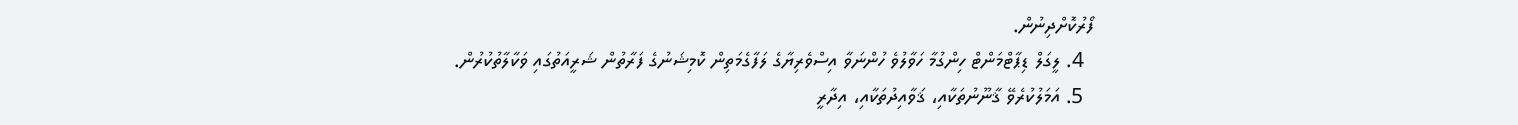ފޯރުކޮށްދިނުން.
  4. ލީގަލް ޑިޕާޓްމަންޓް ހިންގުމާ ހަވާލުވެ ހުންނަވާ އިސްވެރިޔާގެ ލަފާގެމަތިން ކޮމިޝަނުގެ ފަރާތުން ޝަރީއަތުގައި ވަކާލާތުކުރުން.
  5. އަމަލުކުރެވޭ ޤާނޫނުތަކާއި، ޤަވާއިދުތަކާއި، އިދާރީ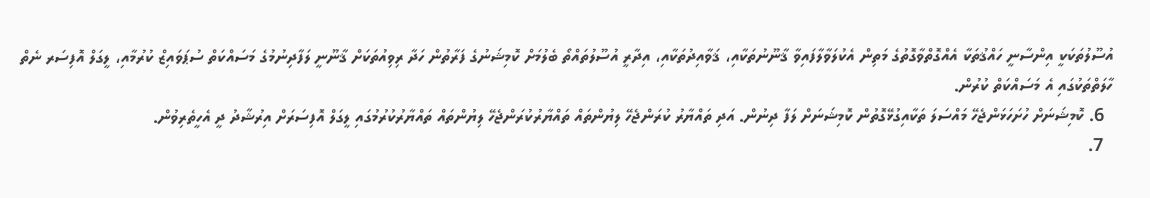އުސޫލުތަކަކީ އިންސާނީ ހައްޤުތަކާ އެއްގޮތްވާގޮތުގެ މަތިން އެކުލަވާލާފައިވާ ޤާނޫނުތަކާއި، ޤަވާއިދުތަކާއި، އިދާރީ އުސޫލުތައްތޯ ބެލުމަށް ކޮމިޝަނުގެ ފަރާތުން ހަދާ ރިވިއުތަކަށް ޤާނޫނީ ލަފާދިނުމުގެ މަސައްކަތް ސުޕަވައިޒް ކުރުމާއި، ލީގަލް އޮފިސަރ ނެތް ހާލަތްތަކުގައި އެ މަސައްކަތް ކުރުން.
  6. ކޮމިޝަނަށް ހުށަހަޅަންޖެހޭ މައްސަލަ ތަކާއިގުޅޭގޮތުން ކޮމިޝަނަށް ލަފާ ދިނުން. އަދި ތައްޔާރު ކުރަންޖެހޭ ލިޔުންތައް ތައްޔާރުކުރަންޖެހޭ ލިޔުންތައް ތައްޔާރުކުރުމުގައި ލީގަލް އޮފިސަރަށް އިރުޝާދު ދީ އެހީތެރިވުން.
  7.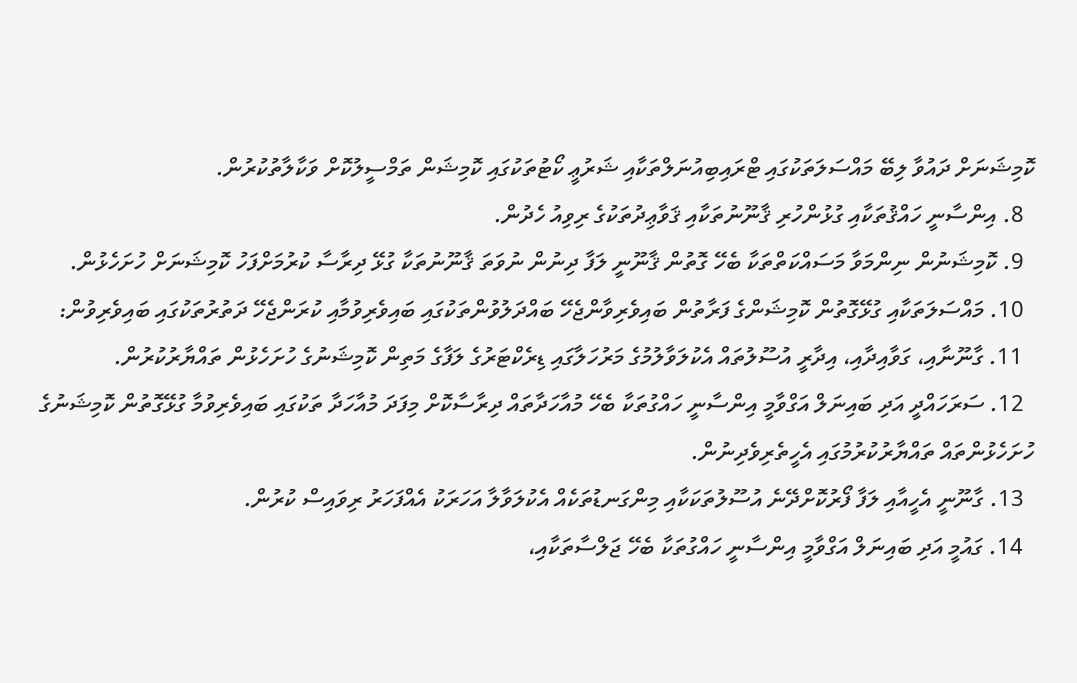ކޮމިޝަނަށް ދައުވާ ލިބޭ މައްސަލަތަކުގައި ޓްރައިބިއުނަލްތަކާއި ޝަރުޢީ ކޯޓުތަކުގައި ކޮމިޝަން ތަމްސީލުކޮށް ވަކާލާތުކުރުން.
  8. އިންސާނީ ހައްޤުތަކާއި ގުޅުންހުރި ޤާނޫނުތަކާއި ޤަވާޢިދުތަކުގެ ރިވިއު ހެދުން.
  9. ކޮމިޝަނުން ނިންމަވާ މަސައްކަތްތަކާ ބެހޭ ގޮތުން ޤާނޫނީ ލަފާ ދިނުން ނުވަތަ ޤާނޫނުތަކާ ގުޅޭ ދިރާސާ ކުރުމަށްފަހު ކޮމިޝަނަށް ހުށަހެޅުން.
  10. މައްސަލަތަކާއި ގުޅޭގޮތުން ކޮމިޝަންގެ ފަރާތުން ބައިވެރިވާންޖެހޭ ބައްދަލުވުންތަކުގައި ބައިވެރިވުމާއި ކުރަންޖެހޭ ދަތުރުތަކުގައި ބައިވެރިވުން:
  11. ގާނޫނާއި، ގަވާއިދާއި، އިދާރީ އުސޫލުތައް އެކުލަވާލުމުގެ މަރުހަލާގައި ޑިރެކްޓަރުގެ ލަފާގެ މަތިން ކޮމިޝަނުގެ ހުށަހެޅުން ތައްޔާރުކުރުން.
  12. ސަރަހައްދީ އަދި ބައިނަލް އަގްވާމީ އިންސާނީ ހައްގުތަކާ ބެހޭ މުއާހަދާތައް ދިރާސާކޮށް މިފަދަ މުއާހަދާ ތަކުގައި ބައިވެރިވުމާ ގުޅޭގޮތުން ކޮމިޝަނުގެ ހުށަހެޅުންތައް ތައްޔާރުކުރުމުގައި އެހީތެރިވެދިނުން.
  13. ގާނޫނީ އެހީއާއި ލަފާ ފޯރުކޮށްދޭނެ އުސޫލުތަކަކާއި މިންގަނޑުތަކެއް އެކުލަވާލާ އަހަރަކު އެއްފަހަރު ރިވައިސް ކުރުން.
  14. ގައުމީ އަދި ބައިނަލް އަގްވާމީ އިންސާނީ ހައްގުތަކާ ބެހޭ ޖަލްސާތަކާއި،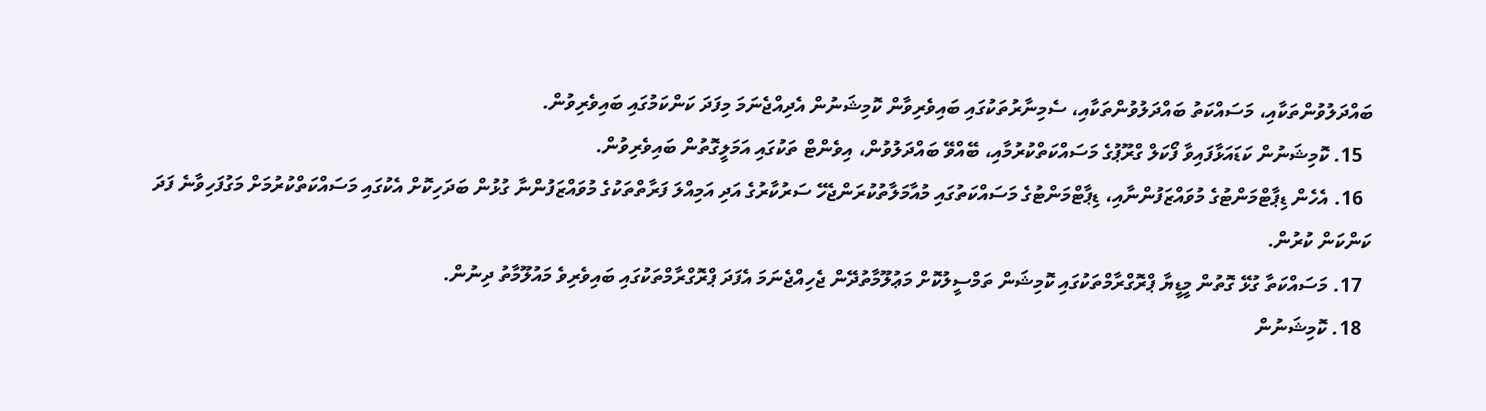ބައްދަލުވުންތަކާއި، މަސައްކަތު ބައްދަލުވުންތަކާއި، ސެމިނާރުތަކުގައި ބައިވެރިވާން ކޮމިޝަނުން އެދިއްޖެނަމަ މިފަދަ ކަންކަމުގައި ބައިވެރިވުން.
  15. ކޮމިޝަނުން ކަޑައަޅާފައިވާ ފޯކަލް ގްރޫޕުގެ މަސައްކަތްކުރުމާއި، ބޭއްވޭ ބައްދަލުވުން، އިވެންޓް ތަކުގައި އަމަލީގޮތުން ބައިވެރިވުން.
  16. އެހެން ޑިޕާޓްމަންޓުގެ މުވައްޒަފުންނާއި، ޑިޕާޓްމަންޓުގެ މަސައްކަތުގައި މުއާމަލާތުކުރަންޖެހޭ ސަރުކާރުގެ އަދި އަމިއްލަ ފަރާތްތަކުގެ މުވައްޒަފުންނާ ގުޅުން ބަދަހިކޮށް އެކުގައި މަސައްކަތްކުރުމަށް މަގުފަހިވާނެ ފަދަ ކަންކަން ކުރުން.
  17. މަސައްކަތާ ގުޅޭ ގޮތުން މީޑީޔާ ޕްރޮގްރާމްތަކުގައި ކޮމިޝަން ތަމްސީލުކޮށް މަޢުލޫމާތުދޭން ޖެހިއްޖެނަމަ އެފަދަ ޕްރޮގްރާމްތަކުގައި ބައިވެރިވެ މައުލޫމާތު ދިނުން.
  18. ކޮމިޝަނުން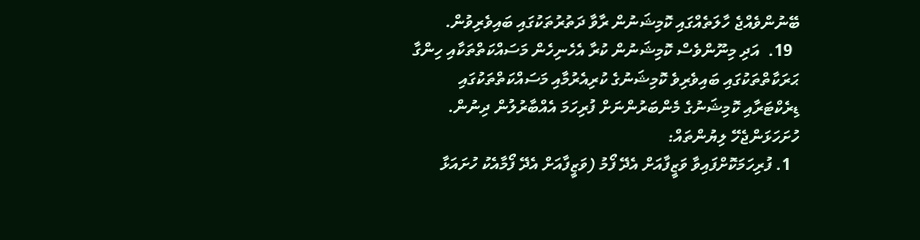ބޭނުންވެއްޖެ ހާލަތެއްގައި ކޮމިޝަނުން ރާވާ ދަތުރުތަކުގައި ބައިވެރިވުން.
  19.  އަދި މިނޫންވެސް ކޮމިޝަނުން ކުރާ އެހެނިހެން މަސައްކަތްތަކާއި ހިންގާ ޙަރަކާތްތަކުގައި ބައިވެރިވެ ކޮމިޝަނުގެ ކުރިއެރުމާއި މަސައްކަތްތަކުގައި ޑިރެކްޓަރާއި ކޮމިޝަނުގެ މެންބަރުންނަށް ފުރިހަމަ އެއްބާރުލުން ދިނުން.
ހުށަހަޅަންޖެހޭ ލިޔުންތައް:
  1. ފުރިހަމަކޮށްފައިވާ ވަޒީފާއަށް އެދޭ ފޯމު (ވަޒީފާއަށް އެދޭ ފޯމާއެކު ހުށައަޅާ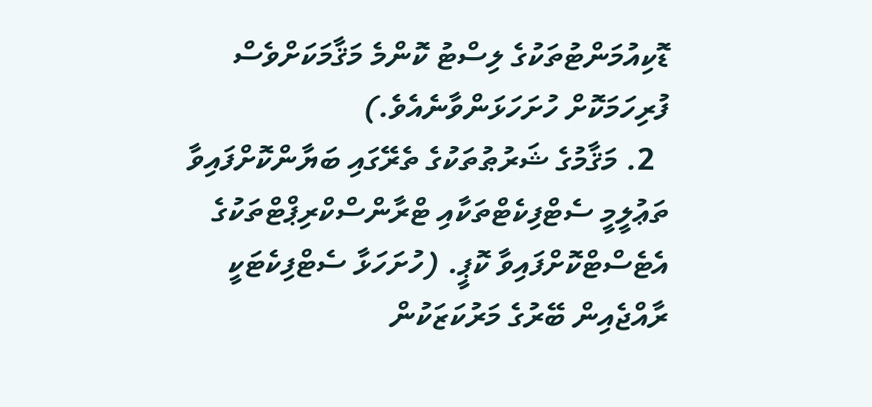ޑޮކިއުމަންޓުތަކުގެ ލިސްޓު ކޮންމެ މަޤާމަކަށްވެސް ފުރިހަމަކޮށް ހުށަހަޅަންވާނެއެވެ.)
  2. މަޤާމުގެ ޝަރުޠުތަކުގެ ތެރޭގައި ބަޔާންކޮށްފައިވާ ތަޢުލީމީ ސެޓްފިކެޓްތަކާއި ޓްރާންސްކްރިޕްޓްތަކުގެ އެޓެސްޓްކޮށްފައިވާ ކޮޕީ. (ހުށަހަޅާ ސެޓްފިކެޓަކީ ރާއްޖެއިން ބޭރުގެ މަރުކަޒަކުން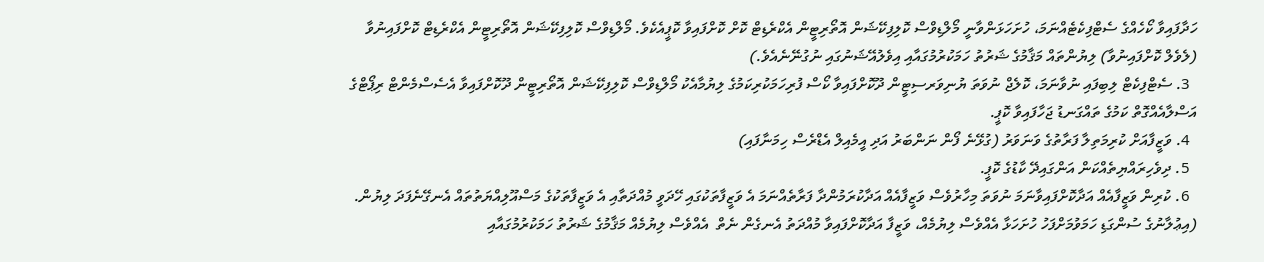ހަދާފައިވާ ކޯހެއްގެ ސެޓްފިކެޓެއްނަމަ، ހުށަހަޅަންވާނީ މޯލްޑިވްސް ކޮލިފިކޭޝަން އޮތޯރިޓީން އެކްރެޑިޓް ކޮށް ކޮށްފައިވާ ކޮޕީއެކެވެ. މޯލްޑިވްސް ކޮލިފިކޭޝަން އޮތޯރިޓީން އެކްރެޑިޓް ކޮށްފައިނުވާ (ލެވެލް ކޮށްފައިނުވާ) ލިޔުންތައް މަޤާމުގެ ޝަރުތު ހަމަކުރުމުގައާއި އިވެލުއޭޝަނުގައި ނުގުނޭނެއެވެ.)
  3. ސެޓްފިކެޓް ލިބިފައި ނުވާނަމަ، ކޮލެޖް ނުވަތަ ޔުނިވަރސިޓީން ދޫކޮށްފައިވާ ކޯސް ފުރިހަމަކުރިކަމުގެ ލިޔުމާއެކު މޯލްޑިވްސް ކޮލިފިކޭޝަން އޮތޯރިޓީން ދޫކޮށްފައިވާ އެސެސްމެންޓް ރިޕޯޓްގެ އަސްލާއެއްގޮތް ކަމުގެ ތައްގަނޑު ޖަހާފައިވާ ކޮޕީ.
  4. ވަޒީފާއަށް ކުރިމަތިލާ ފަރާތުގެ ވަނަވަރު (ގުޅޭނެ ފޯން ނަންބަރު އަދި އީމެއިލް އެޑްރެސް ހިމަނާފައި)
  5. ދިވެހިރައްޔިތެއްކަން އަންގައިދޭ ކާޑުގެ ކޮޕީ.
  6. ކުރިން ވަޒީފާއެއް އަދާކޮށްފައިވާނަމަ ނުވަތަ މިހާރުވެސް ވަޒީފާއެއް އަދާކުރަމުންދާ ފަރާތެއްނަމަ އެ ވަޒީފާތަކުގައި ހޭދަވީ މުއްދަތާއި އެ ވަޒީފާތަކުގެ މަސްއޫލިއްޔަތުތައް އެނގޭނެފަދަ ލިޔުން. (އިޢުލާނުގެ ސުންގަޑި ހަމަވުމަށްފަހު ހުށަހަޅާ އެއްވެސް ލިޔުމެއް، ވަޒީފާ އަދާކޮށްފައިވާ މުއްދަތު އެނގެން ނެތް  އެއްވެސް ލިޔުމެއް މަޤާމުގެ ޝަރުތު ހަމަކުރުމުގައާއި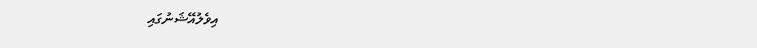އިވެލުއޭޝަނުގައި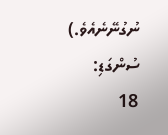ނުގުނޭނެއެވެ.)
ސުންގަޑި:
18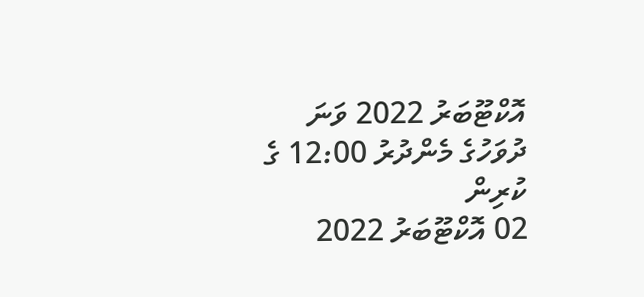އޮކްޓޫބަރު 2022 ވަނަ ދުވަހުގެ މެންދުރު 12:00 ގެ ކުރިން
02 އޮކްޓޫބަރު 2022